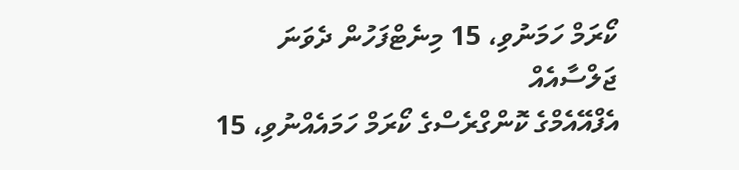ކޯރަމް ހަމަނުވި، 15 މިނެޓްފަހުން ދެވަނަ ޖަލްސާއެއް
އެފްއޭއެމްގެ ކޮންގްރެސްގެ ކޯރަމް ހަމައެއްނުވި، 15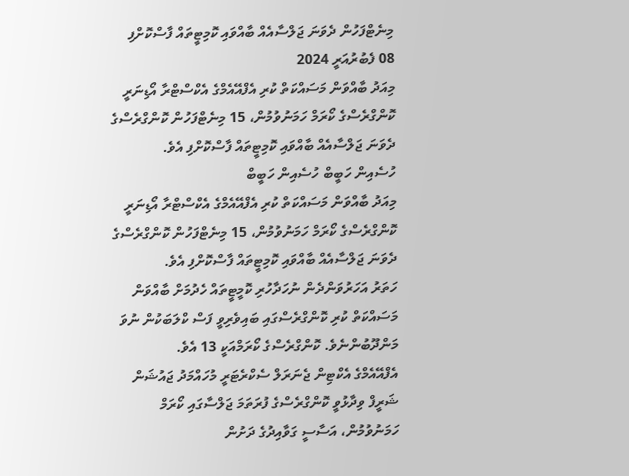މިނެޓްފަހުން ދެވަނަ ޖަލްސާއެއް ބާއްވައި ކޮމިޓީތައް ފާސްކޮށްފި
08 ފެބުރުއަރީ 2024
މިއަދު ބާއްވަން މަސައްކަތް ކުރި އެފްއޭއެމްގެ އެކްސްޓްރާ އޯޑިނަރީ ކޮންގްރެސްގެ ކޯރަމް ހަމަނުވުމުން، 15 މިނެޓްފަހުން ކޮންގްރެސްގެ ދެވަނަ ޖަލްސާއެއް ބާއްވައި ކޮމިޓީތައް ފާސްކޮށްފި އެވެ.
ހުސެއިން ހަބީބް ހުސެއިން ހަބީބް
މިއަދު ބާއްވަން މަސައްކަތް ކުރި އެފްއޭއެމްގެ އެކްސްޓްރާ އޯޑިނަރީ ކޮންގްރެސްގެ ކޯރަމް ހަމަނުވުމުން، 15 މިނެޓްފަހުން ކޮންގްރެސްގެ ދެވަނަ ޖަލްސާއެއް ބާއްވައި ކޮމިޓީތައް ފާސްކޮށްފި އެވެ.
ހަތަރު އަހަރުވަންދެން ނުހަދާހުރި ކޮމީޓީތައް ހެދުމަށް ބާއްވަން މަސައްކަތް ކުރި ކޮންގްރެސްގައި ބައިވެރިވީ ފަސް ކްލަބަކުން ނުވަ މަންދޫބުންނެވެ. ކޮންގްރެސްގެ ކޯރަމްއަކީ 13 އެވެ.
އެފްއޭއެމްގެ އެކްޓިން ޖެނަރަލް ސެކްރެޓަރީ މުހައްމަދު ޖައުޝަން ޝަރީފް ވިދާޅުވީ ކޮންގްރެސްގެ ފުރަތަމަ ޖަލްސާގައި ކޯރަމް ހަމަނުވުމުން، އަސާސީ ގަވާއިދުގެ ދަށުން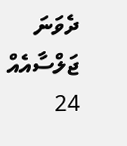ދެވަނަ ޖަލްސާއެއް 24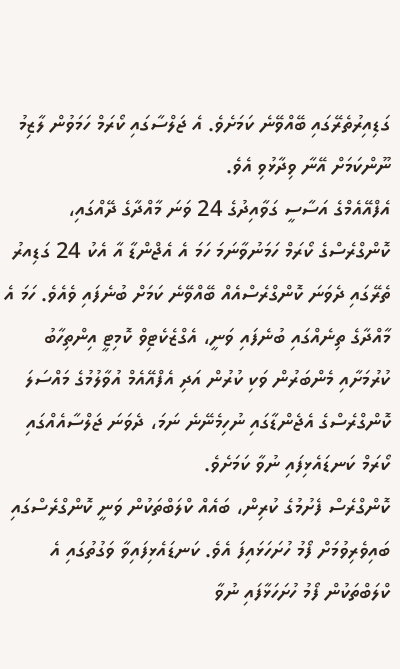ގަޑިއިރުތެރޭގައި ބޭއްވޭނެ ކަމަށެވެ. އެ ޖަލްސާގައި ކޯރަމް ހަމަވުން ލާޒިމު ނޫންކަމަށް އޭނާ ވިދާޅުވި އެވެ.
އެފްއޭއެމްގެ އަސާސީ ގަވާއިދުގެ 24 ވަނަ މާއްދާގެ ދޭއްގައި، ކޮންގްރެސްގެ ކޯރަމް ހަމަނުވާނަމަ ހަމަ އެ އެޖްންޑާ އާ އެކު 24 ގަޑިއރު ތެރޭގައި ދެވަނަ ކޮންގްރެސްއެއް ބޭއްވޭނެ ކަމަށް ބުނެފައި ވެއެވެ. ހަމަ އެ މާއްދާގެ ތިނެއްގައި ބުނެފައި ވަނީ، އެގްޒެކެޓިވް ކޮމިޓީ އިންތިހާބު ކުރުމަށާއި މެންބަރުން ވަކި ކުރުން އަދި އެފްއޭއެމް އުވާލުމުގެ މައްސަލަ ކޮންގްރެސްގެ އެޖެންޑާގައި ނުހިމެނޭނެ ނަމަ، ދެވަނަ ޖަލްސާއެއްގައި ކޯރަމް ކަނޑައެޅިފައި ނުވާ ކަމަށެވެ.
ކޮންގްރެސް ފެށުމުގެ ކުރިން، ބައެއް ކްލަބްތަކުން ވަނީ ކޮންގްރެސްގައި ބައިވެރިވުމަށް ފޯމު ހުށަހަޅައިފަ އެވެ. ކަނޑައެޅިފައިވާ ވަގުތުގައި އެ ކްލަބްތަކުން ފޯމު ހުށަހަޅާފައި ނުވާ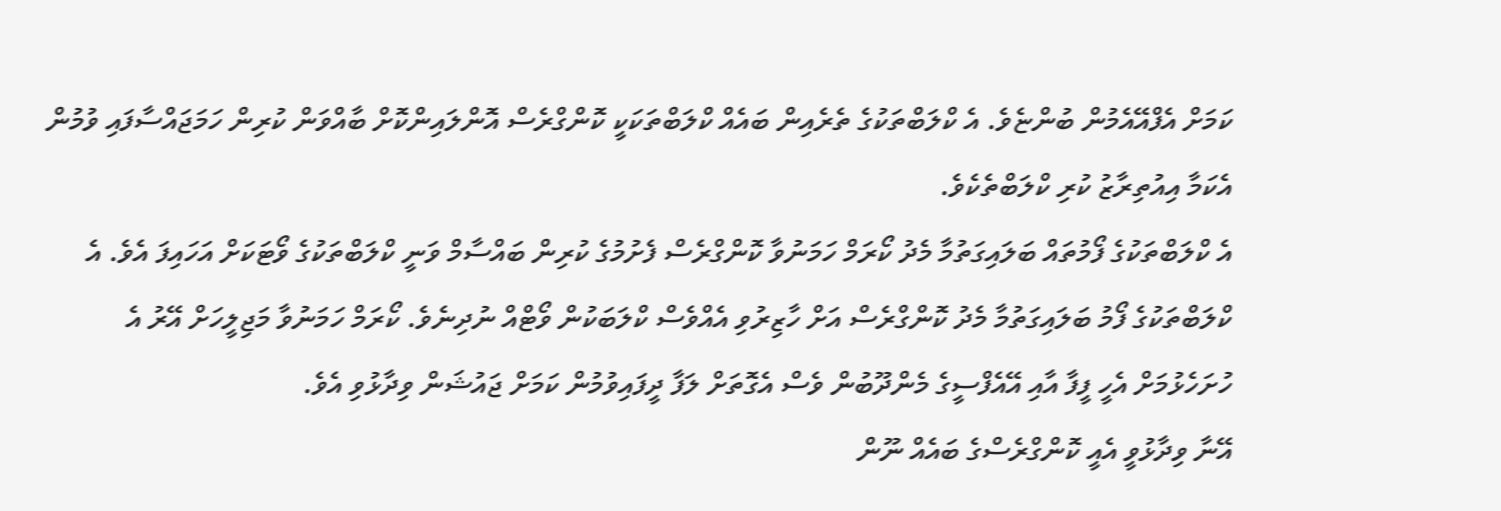ކަމަށް އެފްއޭއެމުން ބުންޏެވެ. އެ ކްލަބްތަކުގެ ތެރެއިން ބައެއް ކްލަބްތަކަކީ ކޮންގްރެސް އޮންލައިންކޮށް ބާއްވަން ކުރިން ހަމަޖައްސާފައި ވުމުން އެކަމާ އިއުތިރާޒު ކުރި ކްލަބްތެކެވެ.
އެ ކްލަބްތަކުގެ ފޯމުތައް ބަލައިގަތުމާ މެދު ކޯރަމް ހަމަނުވާ ކޮންގްރެސް ފެށުމުގެ ކުރިން ބައްސާމް ވަނީ ކްލަބްތަކުގެ ވޯޓަކަށް އަހައިފަ އެވެ. އެ ކްލަބްތަކުގެ ފޯމު ބަލައިގަތުމާ މެދު ކޮންގްރެސް އަށް ހާޒިރުވި އެއްވެސް ކްލަބަކުން ވޯޓްއް ނުދިނެވެ. ކޯރަމް ހަމަނުވާ މަޖިލީހަށް އޭރު އެ ހުށަހެޅުމަށް އެހީ ފީފާ އާއި އޭއެފްސީގެ މެންދޫބުން ވެސް އެގޮތަށް ލަފާ ދީފައިވުމުން ކަމަށް ޖައުޝަން ވިދާޅުވި އެވެ.
އޭނާ ވިދާޅުވީ އެއީ ކޮންގްރެސްގެ ބައެއް ނޫން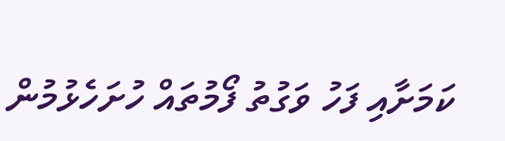ކަމަށާއި ފަހު ވަގުތު ފޯމުތައް ހުށަހެޅުމުން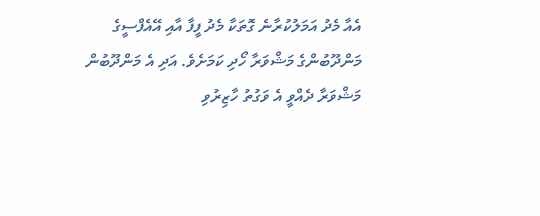އެއާ މެދު އަމަލުކުރާނެ ގޮތަކާ މެދު ފީފާ އާއި އޭއެފްސީގެ މަންދޫބުންގެ މަޝްވަރާ ހޯދި ކަމަށެވެ. އަދި އެ މަންދޫބުން މަޝްވަރާ ދެއްވީ އެ ވަގުތު ހާޒިރުވި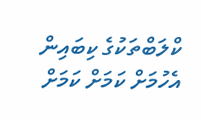ކްލަބްތަކުގެ ކިބައިން އެހުމަށް ކަމަށް ކަމަށް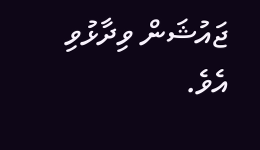ޖައުޝަން ވިދާޅުވި އެވެ.